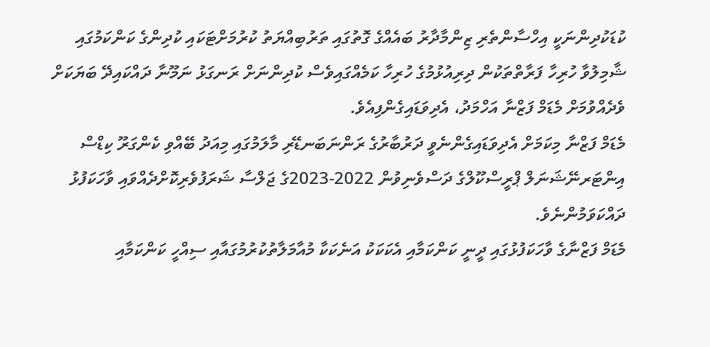ކުޑަކުދިންނަކީ އިހްސާންތެރި ޒިންމާދާރު ބައެއްގެ ގޮތުގައި ތަރުބިއްޔަތު ކުރުމަށްޓަކައި ކުދިންގެ ކަންކަމުގައި ޝާމިލުވާ ހުރިހާ ފަރާތްތަކުން ދިރިއުޅުމުގެ ހުރިހާ ކަމެއްގައިވެސް ކުދިންނަށް ރަނގަޅު ނަމޫނާ ދައްކައިދޭ ބަޔަކަށް ވެދެއްވުމަށް މެޑަމް ފަޒްނާ އަހްމަދު، އެދިވަޑައިގެންފިއެވެ.
މެޑަމް ފަޒްނާ މިކަމަށް އެދިވަޑައިގެންނެވީ ދަރުބާރުގެ ރަންނަބަނޑޭރި މާލަމުގައި މިއަދު ބޭއްވި ކެންގަރޫ ކިޑްސް އިންޓަރނޭޝަނަލް ޕްރީސްކޫލްގެ ދަސްވެނިވުން 2022-2023ގެ ޖަލްސާ ޝަރަފުވެރިކޮށްދެއްވައި ވާހަކަފުޅު ދައްކަވަމުންނެވެ.
މެޑަމް ފަޒްނާގެ ވާހަކަފުޅުގައި ދީނީ ކަންކަމާއި އެކަކަކު އަނެކަކާ މުއާމަލާތުކުރުމުގައާއި ސިއްހީ ކަންކަމާއި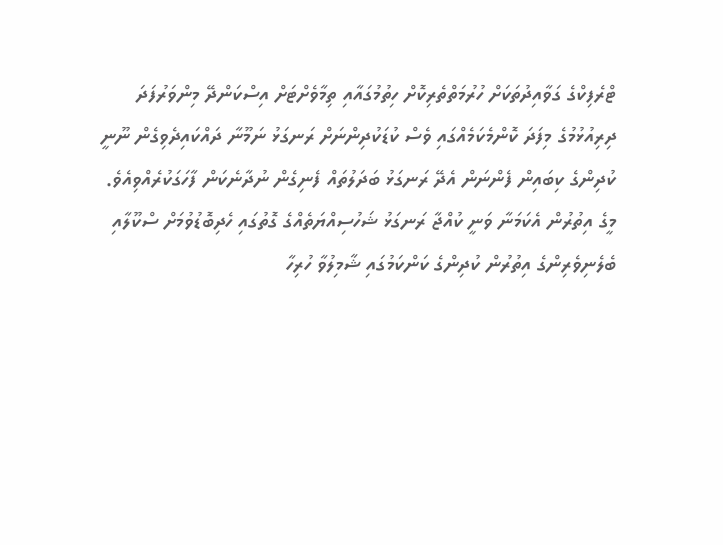ޓްރެފިކްގެ ގަވާއިދުތަކަށް ހުރުމަތްތެރިކޮށް ހިތުމުގައާއި ތިމާވެށްޓަށް އިސްކަންދޭ މިންވަރުފަދަ ދިރިއުޅުމުގެ މިފަދަ ކޮންމެކަމެއްގައި ވެސް ކުޑަކުދިންނަށް ރަނގަޅު ނަމޫނާ ދައްކައިދެވިގެން ނޫނީ ކުދިންގެ ކިބައިން ފެންނަން އެދޭ ރަނގަޅު ބަދަލުތައް ފެނިގެން ނުދާނެކަން ފާހަގަކުރެއްވިއެވެ.
މީގެ އިތުރުން އެކަމަނާ ވަނީ ކުއްޖާ ރަނގަޅު ޝަހުސިއްޔަތެއްގެ ގޮތުގައި ހެދިބޮޑުވުމަށް ސްކޫލާއި ބެލެނިވެރިންގެ އިތުރުން ކުދިންގެ ކަންކަމުގައި ޝާމިލުވާ ހުރިހާ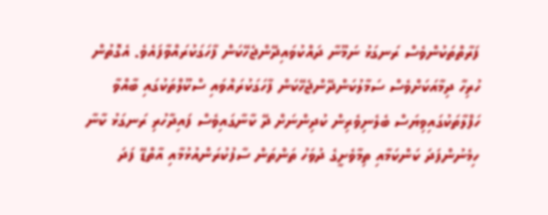ފަރާތްތަކުންވެސް ރަނގަޅު ނަމޫނާ ދައްކުވައިދޭންޖެހޭކަން ފާހަގަކުރައްވާފައެވެ. އެގޮތުން ހުރިހާ ދިމާއަކަށްވެސް ސަމާލުކަންދޭންޖެހޭކަން ފާހަގަކުރައްވައި ސްކޫލްތަކުގައި ބާއްވާ ހަފްލާތަކުގައިވިޔަސް ބެލެނިވެރިން ކުދިންނަށް ދޭ ކާނާގައިވެސް ފައިދާހުރި ރަނގަޅު ކާނާ ހިމެނުންފަދަ ކަންކަމާއި ތިމާވެށީގެ ދުވަހު ތަންތަން ސާފުކުރަންއުޅުމާއި އާތްޑޭ ފަދަ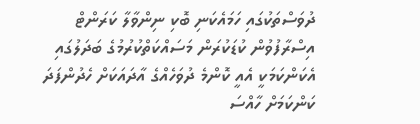ދުވަސްތަކުގައި ހަމައެކަނި ބޮކި ނިންވާލާ ކަރަންޓް އިސްރާފުވުން ކުޑަކުރަން މަސައްކަތްކުރުމުގެ ބަދަލުގައި އެކަންކަމަކީ އެއީ ކޮންމެ ދުވަހެއްގެ އާދައަކަށް ހެދުންފަދަ ކަންކަމަށް ހާއްސަ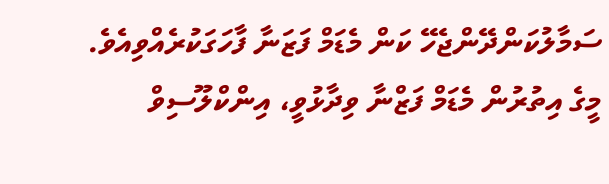ސަމާލުކަންދޭންޖެހޭ ކަން މެޑަމް ފަޒަނާ ފާހަގަކުރެއްވިއެވެ.
މީގެ އިތުރުން މެޑަމް ފަޒްނާ ވިދާޅުވީ، އިންކްލޫސިވް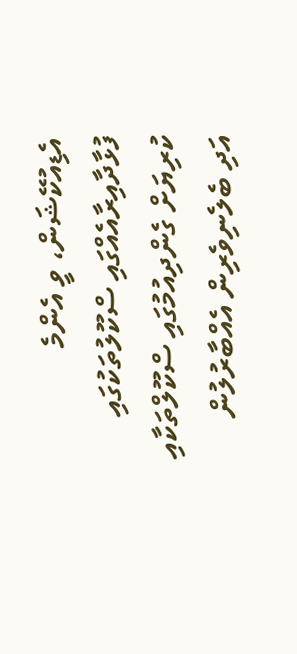އެޑިއުކޭޝަން، ވީ އެންމެ ފުޅާދާއިރާއެއްގައި ސްކޫލުތަކުގައި ކުރިޔަށް ގެންދިއުމުގައި ސްކޫލްތަކާއި އަދި ބެލެނިވެރިން އެއްބާރުލުން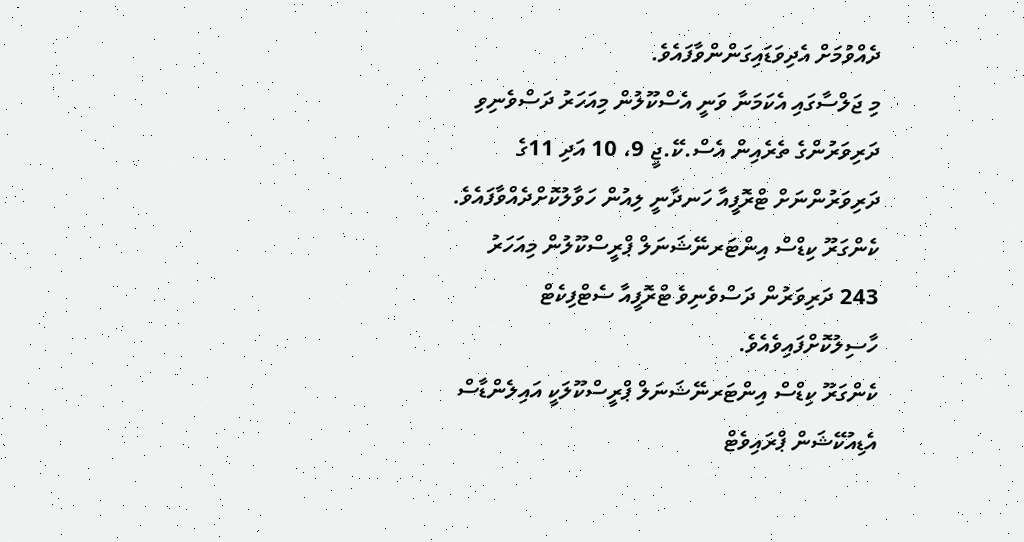ދެއްވުމަށް އެދިވަޑައިގަންންވާފައެވެ.
މި ޖަލްސާގައި އެކަމަނާ ވަނީ އެސްކޫލުން މިއަހަރު ދަސްވެނިވި ދަރިވަރުންގެ ތެރެއިން އެސް.ކޭ.ޖީ 9، 10 އަދި 11ގެ ދަރިވަރުންނަށް ޓްރޮފީއާ ހަނދާނީ ލިއުން ހަވާލުކޮށްދެއްވާފައެވެ.
ކެންގަރޫ ކިޑްސް އިންޓަރނޭޝަނަލް ޕްރީސްކޫލުން މިއަހަރު 243 ދަރިވަރުން ދަސްވެނިވެ ޓްރޮފީއާ ސެޓްފިކެޓް ހާސިލުކޮށްފައިވެއެވެ.
ކެންގަރޫ ކިޑްސް އިންޓަރނޭޝަނަލް ޕްރީސްކޫލަކީ އައިލެންޑާސް އެޑިއުކޭޝަން ޕްރައިވެޓް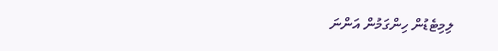ލިމިޓެޑުން ހިންގަމުން އަންނަ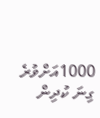1000އަށްވުރެ ގިނަ ކުދިން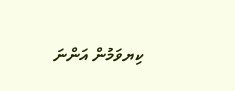ކިޔވަމުން އަންނަ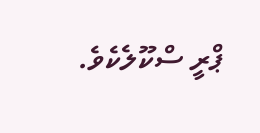ޕްރީ ސްކޫލެކެވެ.